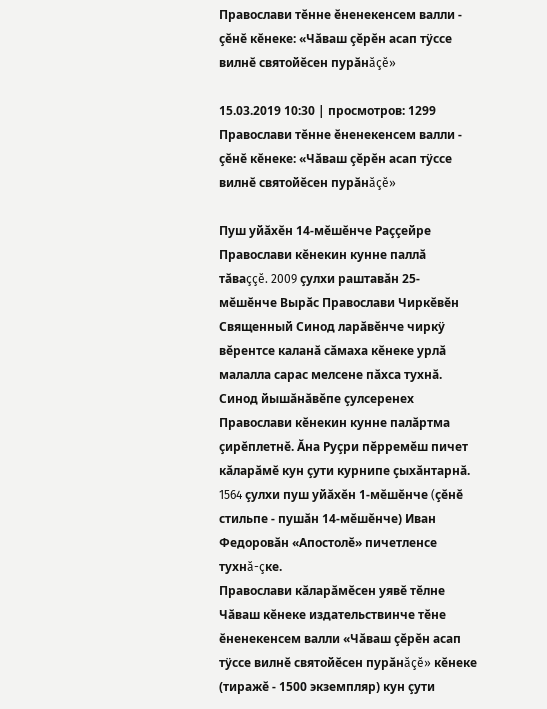Православи тĕнне ĕненекенсем валли - çĕнĕ кĕнеке: «Чăваш çĕрĕн асап тÿссе вилнĕ святойĕсен пурăнăçĕ»

15.03.2019 10:30 | просмотров: 1299
Православи тĕнне ĕненекенсем валли - çĕнĕ кĕнеке: «Чăваш çĕрĕн асап тÿссе вилнĕ святойĕсен пурăнăçĕ»

Пуш уйăхĕн 14-мĕшĕнче Раççейре Православи кĕнекин кунне паллă тăваççĕ. 2009 çулхи раштавăн 25-мĕшĕнче Вырăс Православи Чиркĕвĕн Священный Синод ларăвĕнче чиркÿ вĕрентсе каланă сăмаха кĕнеке урлă малалла сарас мелсене пăхса тухнă. Синод йышăнăвĕпе çулсеренех Православи кĕнекин кунне палăртма çирĕплетнĕ. Ăна Руçри пĕрремĕш пичет кăларăмĕ кун çути курнипе çыхăнтарнă. 1564 çулхи пуш уйăхĕн 1-мĕшĕнче (çĕнĕ стильпе - пушăн 14-мĕшĕнче) Иван Федоровăн «Апостолĕ» пичетленсе тухнă-çке.
Православи кăларăмĕсен уявĕ тĕлне Чăваш кĕнеке издательствинче тĕне ĕненекенсем валли «Чăваш çĕрĕн асап тÿссе вилнĕ святойĕсен пурăнăçĕ» кĕнеке (тиражĕ - 1500 экземпляр) кун çути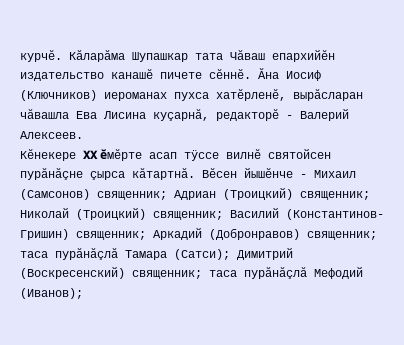курчĕ. Кăларăма Шупашкар тата Чăваш епархийĕн издательство канашĕ пичете сĕннĕ. Ăна Иосиф (Ключников) иероманах пухса хатĕрленĕ, вырăсларан чăвашла Ева Лисина куçарнă, редакторĕ - Валерий Алексеев.
Кĕнекере XX ĕмĕрте асап тÿссе вилнĕ святойсен пурăнăçне çырса кăтартнă. Вĕсен йышĕнче - Михаил (Самсонов) священник; Адриан (Троицкий) священник; Николай (Троицкий) священник; Василий (Константинов-Гришин) священник; Аркадий (Добронравов) священник; таса пурăнăçлă Тамара (Сатси); Димитрий (Воскресенский) священник; таса пурăнăçлă Мефодий (Иванов);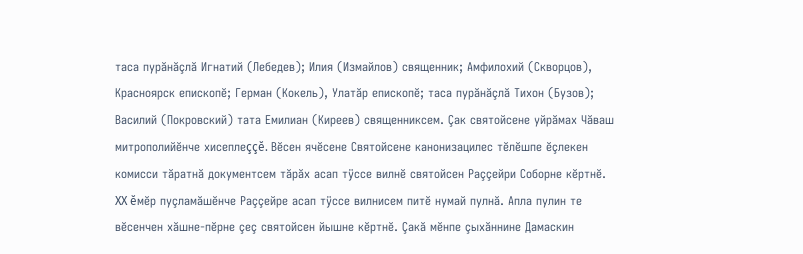таса пурăнăçлă Игнатий (Лебедев); Илия (Измайлов) священник; Амфилохий (Скворцов), Красноярск епископĕ; Герман (Кокель), Улатăр епископĕ; таса пурăнăçлă Тихон (Бузов); Василий (Покровский) тата Емилиан (Киреев) священниксем. Çак святойсене уйрăмах Чăваш митрополийĕнче хисеплеççĕ. Вĕсен ячĕсене Святойсене канонизацилес тĕлĕшпе ĕçлекен комисси тăратнă документсем тăрăх асап тÿссе вилнĕ святойсен Раççейри Соборне кĕртнĕ.
XX ĕмĕр пуçламăшĕнче Раççейре асап тÿссе вилнисем питĕ нумай пулнă. Апла пулин те вĕсенчен хăшне-пĕрне çеç святойсен йышне кĕртнĕ. Çакă мĕнпе çыхăннине Дамаскин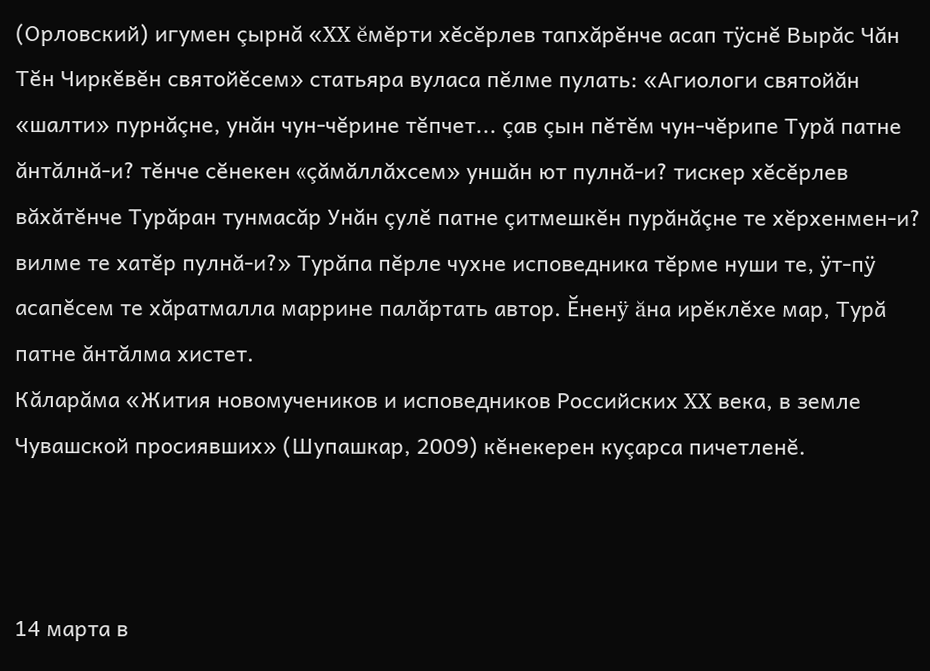(Орловский) игумен çырнă «XX ĕмĕрти хĕсĕрлев тапхăрĕнче асап тÿснĕ Вырăс Чăн Тĕн Чиркĕвĕн святойĕсем» статьяра вуласа пĕлме пулать: «Агиологи святойăн «шалти» пурнăçне, унăн чун-чĕрине тĕпчет... çав çын пĕтĕм чун-чĕрипе Турă патне ăнтăлнă-и? тĕнче сĕнекен «çăмăллăхсем» уншăн ют пулнă-и? тискер хĕсĕрлев вăхăтĕнче Турăран тунмасăр Унăн çулĕ патне çитмешкĕн пурăнăçне те хĕрхенмен-и? вилме те хатĕр пулнă-и?» Турăпа пĕрле чухне исповедника тĕрме нуши те, ÿт-пÿ асапĕсем те хăратмалла маррине палăртать автор. Ĕненÿ ăна ирĕклĕхе мар, Турă патне ăнтăлма хистет.
Кăларăма «Жития новомучеников и исповедников Российских XX века, в земле Чувашской просиявших» (Шупашкар, 2009) кĕнекерен куçарса пичетленĕ.



14 марта в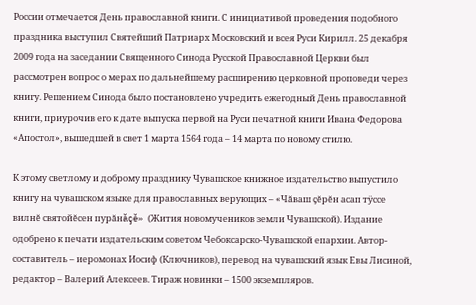России отмечается День православной книги. С инициативой проведения подобного праздника выступил Святейший Патриарх Московский и всея Руси Кирилл. 25 декабря 2009 года на заседании Священного Синода Русской Православной Церкви был рассмотрен вопрос о мерах по дальнейшему расширению церковной проповеди через книгу. Решением Синода было постановлено учредить ежегодный День православной книги, приурочив его к дате выпуска первой на Руси печатной книги Ивана Федорова «Апостол», вышедшей в свет 1 марта 1564 года – 14 марта по новому стилю.

К этому светлому и доброму празднику Чувашское книжное издательство выпустило книгу на чувашском языке для православных верующих – «Чăваш çĕрĕн асап тÿссе вилнĕ святойĕсен пурăнăçĕ» (Жития новомучеников земли Чувашской). Издание одобрено к печати издательским советом Чебоксарско-Чувашской епархии. Автор-составитель – иеромонах Иосиф (Ключников), перевод на чувашский язык Евы Лисиной, редактор – Валерий Алексеев. Тираж новинки – 1500 экземпляров.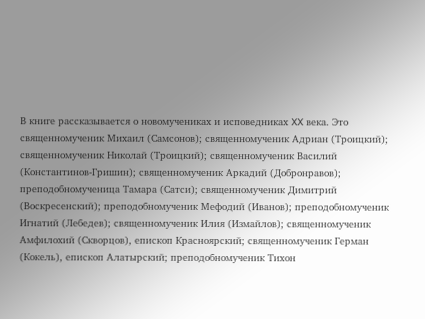В книге рассказывается о новомучениках и исповедниках XX века. Это священномученик Михаил (Самсонов); священномученик Адриан (Троицкий); священномученик Николай (Троицкий); священномученик Василий (Константинов-Гришин); священномученик Аркадий (Добронравов); преподобномученица Тамара (Сатси); священномученик Димитрий (Воскресенский); преподобномученик Мефодий (Иванов); преподобномученик Игнатий (Лебедев); священномученик Илия (Измайлов); священномученик Амфилохий (Скворцов), епископ Красноярский; священномученик Герман (Кокель), епископ Алатырский; преподобномученик Тихон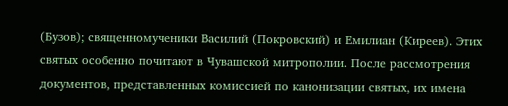(Бузов); священномученики Василий (Покровский) и Емилиан (Киреев). Этих святых особенно почитают в Чувашской митрополии. После рассмотрения документов, представленных комиссией по канонизации святых, их имена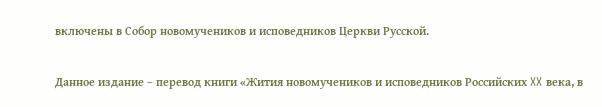включены в Собор новомучеников и исповедников Церкви Русской.

Данное издание – перевод книги «Жития новомучеников и исповедников Российских XX века, в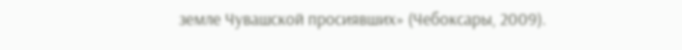земле Чувашской просиявших» (Чебоксары, 2009).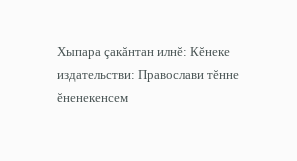Хыпара çакăнтан илнĕ: Кĕнеке издательстви: Православи тĕнне ĕненекенсем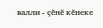валли - çĕнĕ кĕнеке